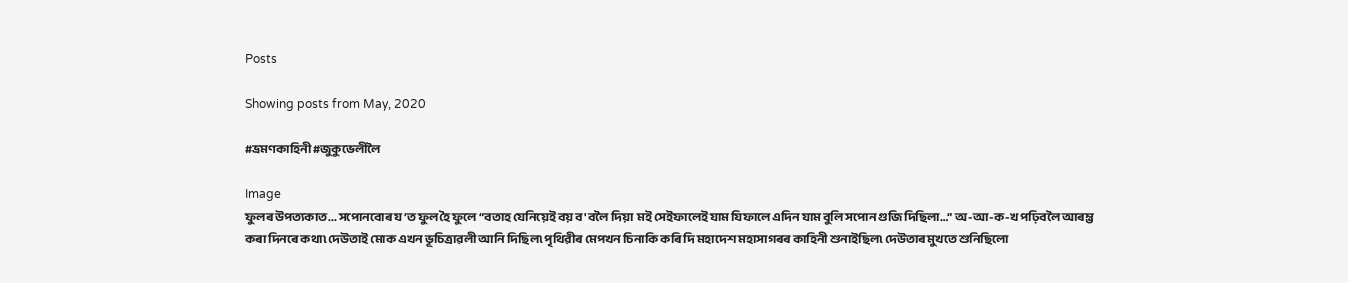Posts

Showing posts from May, 2020

#ভ্ৰমণকাহিনী #জুকুভেলীলৈ

Image
ফুলৰ উপত্যকাত... সপোনবোৰ য’ত ফুল হৈ ফুলে “বতাহ যেনিয়েই বয় ব'বলৈ দিয়া  মই সেইফালেই যাম যিফালে এদিন যাম বুলি সপোন গুজি দিছিলা…” অ-আ-ক-খ পঢ়িবলৈ আৰম্ভ কৰা দিনৰে কথা৷ দেউতাই মোক এখন ভূচিত্ৰাৱলী আনি দিছিল৷ পৃথিৱীৰ মেপখন চিনাকি কৰি দি মহাদেশ মহাসাগৰৰ কাহিনী শুনাইছিল৷ দেউতাৰ মুখতে শুনিছিলো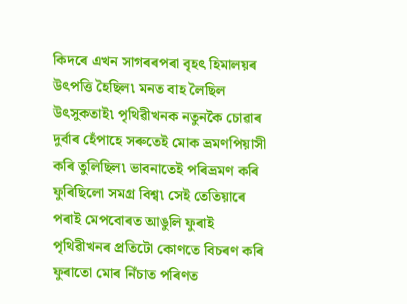কিদৰে এখন সাগৰৰপৰা বৃহৎ হিমালয়ৰ উৎপত্তি হৈছিল৷ মনত বাহ লৈছিল উৎসুকতাই৷ পৃথিৱীখনক নতুনকৈ চোৱাৰ দুৰ্বাৰ হেঁপাহে সৰুতেই মোক ভ্ৰমণপিয়াসী কৰি তুলিছিল৷ ভাবনাতেই পৰিভ্ৰমণ কৰি ফুৰিছিলো সমগ্ৰ বিশ্ব৷ সেই তেতিয়াৰে পৰাই মেপবোৰত আঙুলি ফুৰাই পৃথিৱীখনৰ প্ৰতিটো কোণতে বিচৰণ কৰি ফুৰাতো মোৰ নিঁচাত পৰিণত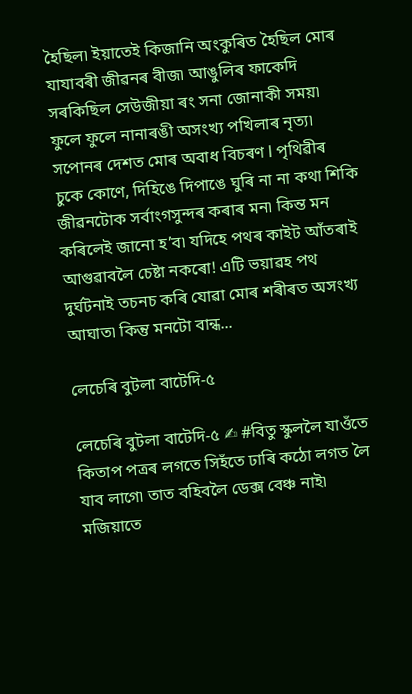হৈছিল৷ ইয়াতেই কিজানি অংকুৰিত হৈছিল মোৰ যাযাবৰী জীৱনৰ বীজ৷ আঙুলিৰ ফাকেদি সৰকিছিল সেউজীয়া ৰং সনা জোনাকী সময়৷ ফুলে ফুলে নানাৰঙী অসংখ্য পখিলাৰ নৃত্য৷ সপোনৰ দেশত মোৰ অবাধ বিচৰণ l পৃথিৱীৰ চুকে কোণে, দিহিঙে দিপাঙে ঘুৰি না না কথা শিকি জীৱনটোক সৰ্বাংগসুন্দৰ কৰাৰ মন৷ কিন্ত মন কৰিলেই জানো হ’ব৷ যদিহে পথৰ কাইট আঁতৰাই আগুৱাবলৈ চেষ্টা নকৰো! এটি ভয়াৱহ পথ দুৰ্ঘটনাই তচনচ কৰি যোৱা মোৰ শৰীৰত অসংখ্য আঘাত৷ কিন্তু মনটো বান্ধ...

লেচেৰি বুটলা বাটেদি-৫

লেচেৰি বুটলা বাটেদি-৫ ✍ #বিতু স্কুললৈ যাওঁতে কিতাপ পত্ৰৰ লগতে সিহঁতে ঢাৰি কঠো লগত লৈ যাব লাগে৷ তাত বহিবলৈ ডেক্স বেঞ্চ নাই৷ মজিয়াতে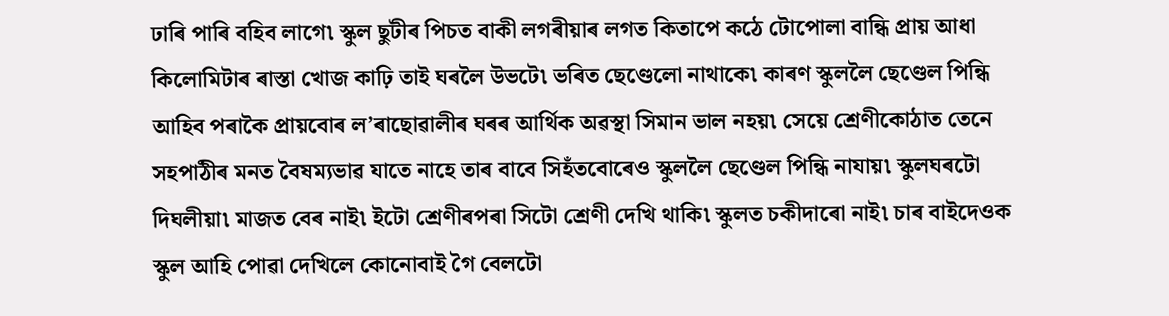ঢাৰি পাৰি বহিব লাগে৷ স্কুল ছুটীৰ পিচত বাকী লগৰীয়াৰ লগত কিতাপে কঠে টোপোলা বান্ধি প্ৰায় আধা কিলোমিটাৰ ৰাস্তা খোজ কাঢ়ি তাই ঘৰলৈ উভটে৷ ভৰিত ছেণ্ডেলো নাথাকে৷ কাৰণ স্কুললৈ ছেণ্ডেল পিন্ধি আহিব পৰাকৈ প্ৰায়বোৰ ল’ৰাছোৱালীৰ ঘৰৰ আৰ্থিক অৱস্থা সিমান ভাল নহয়৷ সেয়ে শ্ৰেণীকোঠাত তেনে সহপাঠীৰ মনত বৈষম্যভাৱ যাতে নাহে তাৰ বাবে সিহঁতবোৰেও স্কুললৈ ছেণ্ডেল পিন্ধি নাযায়৷ স্কুলঘৰটো দিঘলীয়া৷ মাজত বেৰ নাই৷ ইটো শ্ৰেণীৰপৰা সিটো শ্ৰেণী দেখি থাকি৷ স্কুলত চকীদাৰো নাই৷ চাৰ বাইদেওক স্কুল আহি পোৱা দেখিলে কোনোবাই গৈ বেলটো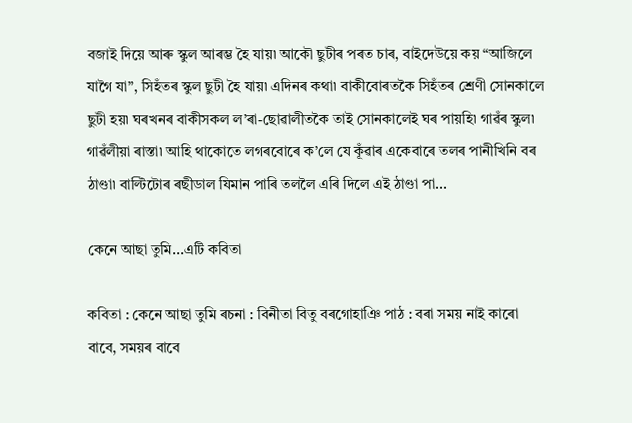বজাই দিয়ে আৰু স্কুল আৰম্ভ হৈ যায়৷ আকৌ ছুটীৰ পৰত চাৰ, বাইদেউয়ে কয় “আজিলে যাগৈ যা”, সিহঁতৰ স্কুল ছুটী হৈ যায়৷ এদিনৰ কথা৷ বাকীবোৰতকৈ সিহঁতৰ শ্ৰেণী সোনকালে ছুটী হয়৷ ঘৰখনৰ বাকীসকল ল’ৰা-ছোৱালীতকৈ তাই সোনকালেই ঘৰ পায়হি৷ গাৱঁৰ স্কুল৷ গাৱঁলীয়া ৰাস্তা৷ আহি থাকোতে লগৰবোৰে ক’লে যে কূঁৱাৰ একেবাৰে তলৰ পানীখিনি বৰ ঠাণ্ডা৷ বাল্টিটোৰ ৰছীডাল যিমান পাৰি তললৈ এৰি দিলে এই ঠাণ্ডা পা...

কেনে আছা তুমি...এটি কবিতা

কবিতা : কেনে আছা তুমি ৰচনা : বিনীতা বিতু বৰগোহাঞি পাঠ : বৰা সময় নাই কাৰো বাবে, সময়ৰ বাবে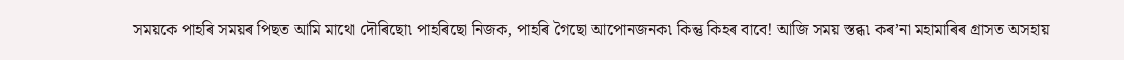সময়কে পাহৰি সময়ৰ পিছত আমি মাথো দৌৰিছো৷ পাহৰিছো নিজক, পাহৰি গৈছো আপোনজনক৷ কিন্তু কিহৰ বাবে! আজি সময় স্তব্ধ৷ কৰ’না মহামাৰিৰ গ্ৰাসত অসহায়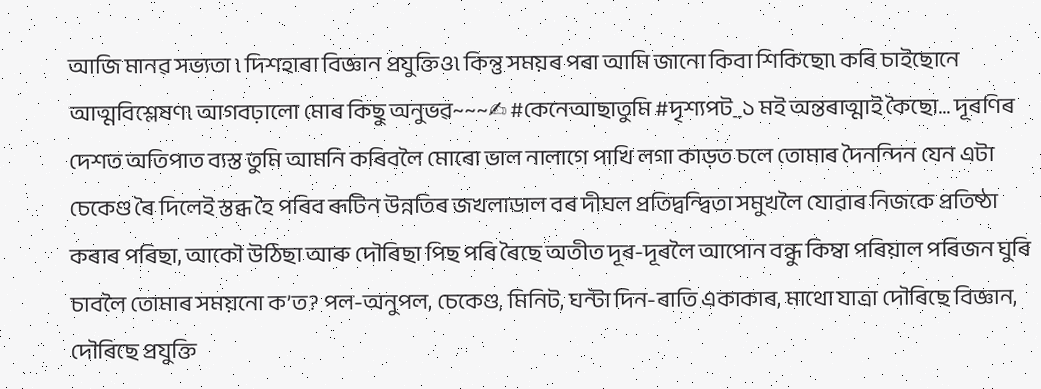আজি মানৱ সভ্যতা ৷ দিশহাৰা বিজ্ঞান প্ৰযুক্তিও৷ কিন্তু সময়ৰ পৰা আমি জানো কিবা শিকিছো৷ কৰি চাইছোনে আত্মবিশ্লেষণ৷ আগবঢ়ালো মোৰ কিছু অনুভৱ~~~✍ #কেনেআছাতুমি #দৃশ্যপট_১ মই অন্তৰাত্মাই কৈছো... দূৰণিৰ দেশত অতিপাত ব্যস্ত তুমি আমনি কৰিবলৈ মোৰো ভাল নালাগে পাখি লগা কাড়ত চলে তোমাৰ দৈনন্দিন যেন এটা চেকেণ্ড ৰৈ দিলেই স্তব্ধ হৈ পৰিব ৰূটিন উন্নতিৰ জখলাডাল বৰ দীঘল প্ৰতিদ্বন্দ্বিতা সমুখলৈ যোৱাৰ নিজকে প্ৰতিষ্ঠা কৰাৰ পৰিছা, আকৌ উঠিছা আৰু দৌৰিছা পিছ পৰি ৰৈছে অতীত দূৰ-দূৰলৈ আপোন বন্ধু কিম্বা পৰিয়াল পৰিজন ঘুৰি চাবলৈ তোমাৰ সময়নো ক’ত? পল-অনুপল, চেকেণ্ড, মিনিট, ঘন্টা দিন-ৰাতি একাকাৰ, মাথো যাত্ৰা দৌৰিছে বিজ্ঞান, দৌৰিছে প্ৰযুক্তি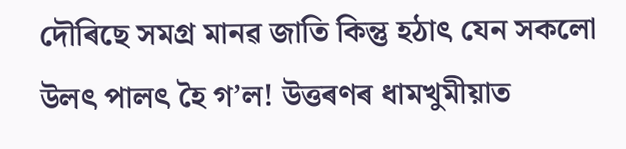দৌৰিছে সমগ্ৰ মানৱ জাতি কিন্তু হঠাৎ যেন সকলো উলৎ পালৎ হৈ গ’ল! উত্তৰণৰ ধামখুমীয়াত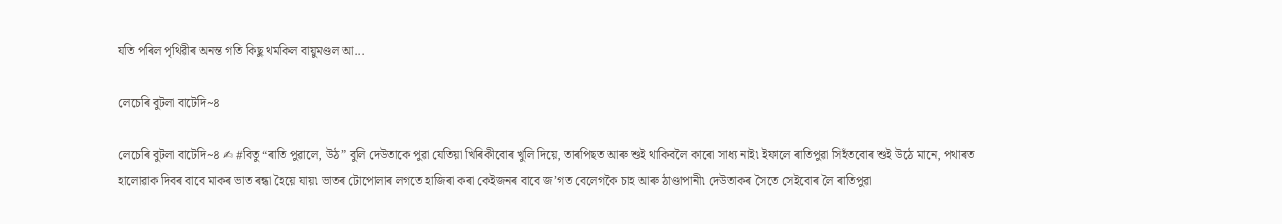যতি পৰিল পৃথিৱীৰ অনন্ত গতি কিছু থমকিল বায়ুমণ্ডল আ...

লেচেৰি বুটলা বাটেদি~৪

লেচেৰি বুটলা বাটেদি~৪ ✍ #বিতু “ৰাতি পুৱালে, উঠ” বুলি দেউতাকে পুৱা যেতিয়া খিৰিকীবোৰ খুলি দিয়ে, তাৰপিছত আৰু শুই থাকিবলৈ কাৰো সাধ্য নাই৷ ইফালে ৰাতিপুৱা সিহঁতবোৰ শুই উঠে মানে, পথাৰত হালোৱাক দিবৰ বাবে মাকৰ ভাত ৰন্ধা হৈয়ে যায়৷ ভাতৰ টোপোলাৰ লগতে হাজিৰা কৰা কেইজনৰ বাবে জ’গত বেলেগকৈ চাহ আৰু ঠাণ্ডাপানী৷ দেউতাকৰ সৈতে সেইবোৰ লৈ ৰাতিপুৱা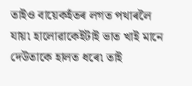তাইও বায়েকহঁতৰ লগত পথাৰলৈ যায়৷ হালোৱাকেইটাই ভাত খাই মানে দেউতাকে হালত ধৰে৷ তাই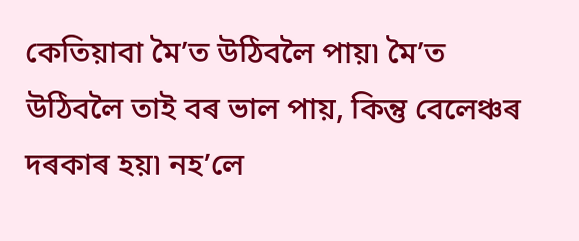কেতিয়াবা মৈ’ত উঠিবলৈ পায়৷ মৈ’ত উঠিবলৈ তাই বৰ ভাল পায়, কিন্তু বেলেঞ্চৰ দৰকাৰ হয়৷ নহ’লে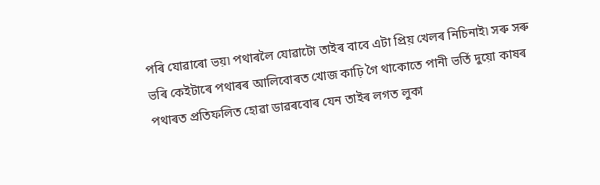পৰি যোৱাৰো ভয়৷ পথাৰলৈ যোৱাটো তাইৰ বাবে এটা প্ৰিয় খেলৰ নিচিনাই৷ সৰু সৰু ভৰি কেইটাৰে পথাৰৰ আলিবোৰত খোজ কাঢ়ি গৈ থাকোতে পানী ভৰ্তি দুয়ো কাষৰ পথাৰত প্ৰতিফলিত হোৱা ডাৱৰবোৰ যেন তাইৰ লগত লুকা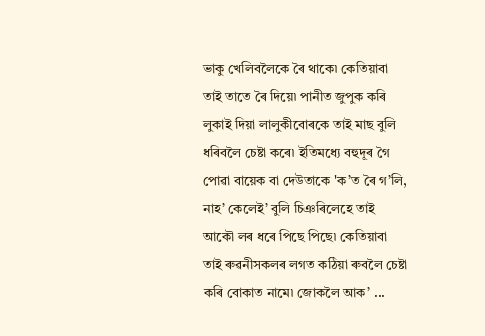ভাকু খেলিবলৈকে ৰৈ থাকে৷ কেতিয়াবা তাই তাতে ৰৈ দিয়ে৷ পানীত জুপুক কৰি লুকাই দিয়া লালুকীবোৰকে তাই মাছ বুলি ধৰিবলৈ চেষ্টা কৰে৷ ইতিমধ্যে বহুদূৰ গৈ পোৱা বায়েক বা দেউতাকে 'ক’ত ৰৈ গ’লি, নাহ’ কেলেই’ বুলি চিঞৰিলেহে তাই আকৌ লৰ ধৰে পিছে পিছে৷ কেতিয়াবা তাই ৰুৱনীসকলৰ লগত কঠিয়া ৰুবলৈ চেষ্টা কৰি বোকাত নামে৷ জোকলৈ আক’ ...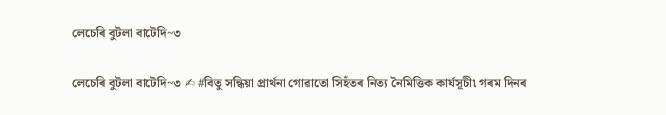লেচেৰি বুটলা বাটেদি~৩

লেচেৰি বুটলা বাটেদি~৩ ✍ #বিতু সন্ধিয়া প্ৰাৰ্থনা গোৱাতো সিহঁতৰ নিত্য নৈমিত্তিক কাৰ্যসূচী৷ গৰম দিনৰ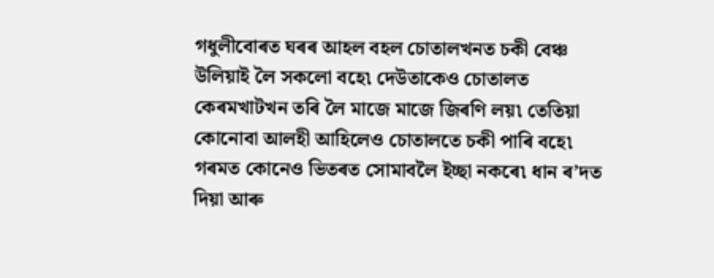গধুলীবোৰত ঘৰৰ আহল বহল চোতালখনত চকী বেঞ্চ উলিয়াই লৈ সকলো বহে৷ দেউতাকেও চোতালত কেৰমখাটখন তৰি লৈ মাজে মাজে জিৰণি লয়৷ তেতিয়া কোনোবা আলহী আহিলেও চোতালতে চকী পাৰি বহে৷ গৰমত কোনেও ভিতৰত সোমাবলৈ ইচ্ছা নকৰে৷ ধান ৰ’দত দিয়া আৰু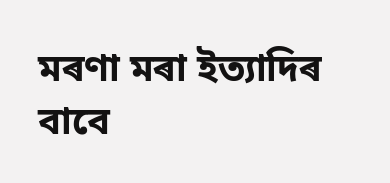মৰণা মৰা ইত্যাদিৰ বাবে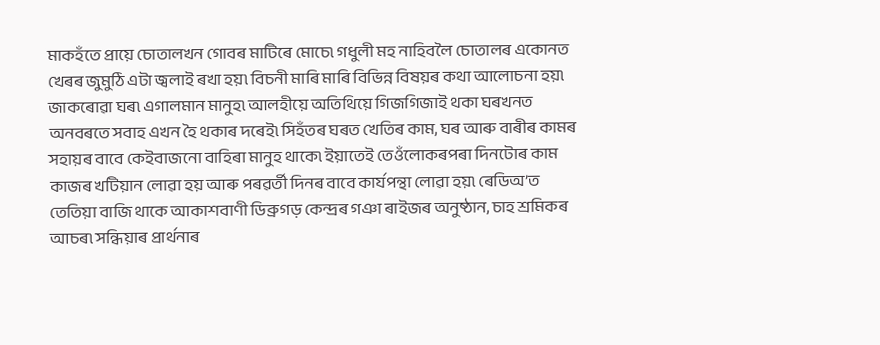মাকহঁতে প্ৰায়ে চোতালখন গোবৰ মাটিৰে মোচে৷ গধুলী মহ নাহিবলৈ চোতালৰ একোনত খেৰৰ জুমুঠি এটা জ্বলাই ৰখা হয়৷ বিচনী মাৰি মাৰি বিভিন্ন বিষয়ৰ কথা আলোচনা হয়৷ জাকৰোৱা ঘৰ৷ এগালমান মানুহ৷ আলহীয়ে অতিথিয়ে গিজগিজাই থকা ঘৰখনত অনবৰতে সবাহ এখন হৈ থকাৰ দৰেই৷ সিহঁতৰ ঘৰত খেতিৰ কাম, ঘৰ আৰু বাৰীৰ কামৰ সহায়ৰ বাবে কেইবাজনো বাহিৰা মানুহ থাকে৷ ইয়াতেই তেওঁলোকৰপৰা দিনটোৰ কাম কাজৰ খটিয়ান লোৱা হয় আৰু পৰৱৰ্তী দিনৰ বাবে কাৰ্যপন্থা লোৱা হয়৷ ৰেডিঅ’ত তেতিয়া বাজি থাকে আকাশবাণী ডিব্ৰুগড় কেন্দ্ৰৰ গঞা ৰাইজৰ অনুষ্ঠান, চাহ শ্ৰমিকৰ আচৰ৷ সন্ধিয়াৰ প্ৰাৰ্থনাৰ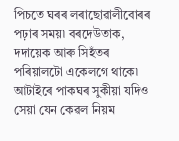পিচতে ঘৰৰ লৰাছোৱালীবোৰৰ পঢ়াৰ সময়৷ বৰদেউতাক, দদায়েক আৰু সিহঁতৰ পৰিয়ালটো একেলগে থাকে৷ আটাইৰে পাকঘৰ সুকীয়া যদিও সেয়া যেন কেৱল নিয়ম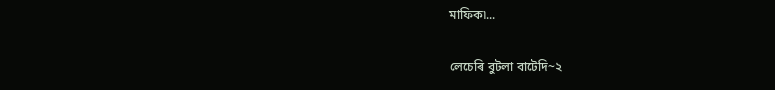মাফিক৷...

লেচেৰি বুটলা বাটেদি~২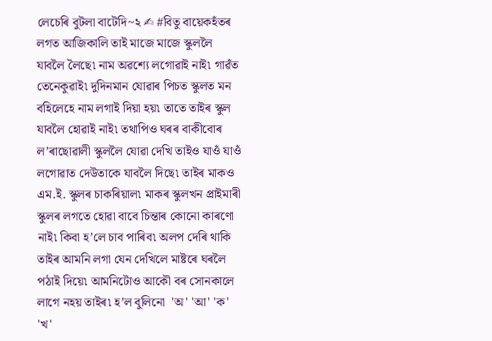লেচেৰি বুটলা বাটেদি~২ ✍ #বিতু বায়েকহঁতৰ লগত আজিকালি তাই মাজে মাজে স্কুললৈ যাবলৈ লৈছে৷ নাম অৱশ্যে লগোৱাই নাই৷ গাৱঁত তেনেকুৱাই৷ দুদিনমান যোৱাৰ পিচত স্কুলত মন বহিলেহে নাম লগাই দিয়া হয়৷ তাতে তাইৰ স্কুল যাবলৈ হোৱাই নাই৷ তথাপিও ঘৰৰ বাকীবোৰ ল’ৰাছোৱালী স্কুললৈ যোৱা দেখি তাইও যাওঁ যাওঁ লগোৱাত দেউতাকে যাবলৈ দিছে৷ তাইৰ মাকও এম.ই. স্কুলৰ চাকৰিয়াল৷ মাকৰ স্কুলখন প্ৰাইমাৰী স্কুলৰ লগতে হোৱা বাবে চিন্তাৰ কোনো কাৰণো নাই৷ কিবা হ’লে চাব পাৰিব৷ অলপ দেৰি থাকি তাইৰ আমনি লগা যেন দেখিলে মাষ্টৰে ঘৰলৈ পঠাই দিয়ে৷ আমনিটোও আকৌ বৰ সোনকালে লাগে নহয় তাইৰ৷ হ’ল বুলিনো  'অ' 'আ' 'ক' 'খ'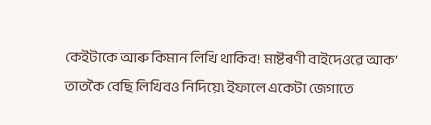কেইটাকে আৰু কিমান লিখি থাকিব! মাষ্টৰণী বাইদেওৱে আক’ তাতকৈ বেছি লিখিবও নিদিয়ে৷ ইফালে একেটা জেগাতে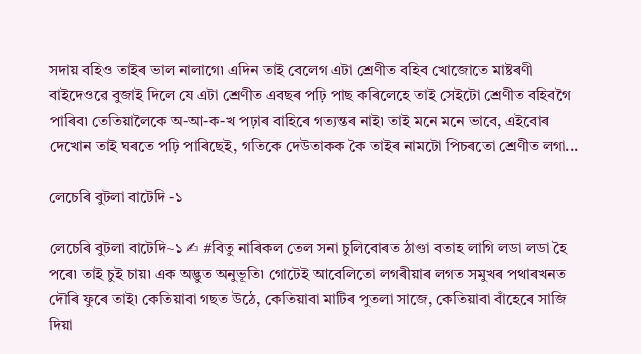সদায় বহিও তাইৰ ভাল নালাগে৷ এদিন তাই বেলেগ এটা শ্ৰেণীত বহিব খোজোতে মাষ্টৰণী বাইদেওৱে বুজাই দিলে যে এটা শ্ৰেণীত এবছৰ পঢ়ি পাছ কৰিলেহে তাই সেইটো শ্ৰেণীত বহিবগৈ পাৰিব৷ তেতিয়ালৈকে অ-আ-ক-খ পঢ়াৰ বাহিৰে গত্যন্তৰ নাই৷ তাই মনে মনে ভাবে, এইবোৰ দেখোন তাই ঘৰতে পঢ়ি পাৰিছেই, গতিকে দেউতাকক কৈ তাইৰ নামটো পিচৰতো শ্ৰেণীত লগা...

লেচেৰি বুটলা বাটেদি -১

লেচেৰি বুটলা বাটেদি~১ ✍ #বিতু নাৰিকল তেল সনা চুলিবোৰত ঠাণ্ডা বতাহ লাগি লডা লডা হৈ পৰে৷ তাই চুই চায়৷ এক অদ্ভুত অনুভূতি৷ গোটেই আবেলিতো লগৰীয়াৰ লগত সমুখৰ পথাৰখনত দৌৰি ফুৰে তাই৷ কেতিয়াবা গছত উঠে, কেতিয়াবা মাটিৰ পুতলা সাজে, কেতিয়াবা বাঁহেৰে সাজি দিয়া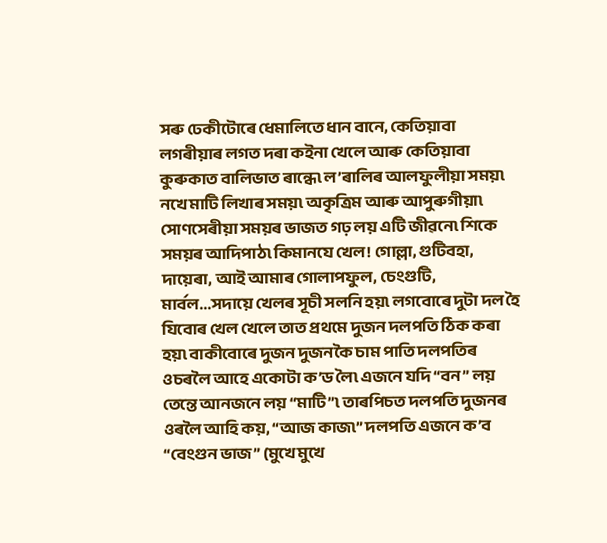সৰু ঢেকীটোৰে ধেমালিতে ধান বানে, কেতিয়াবা লগৰীয়াৰ লগত দৰা কইনা খেলে আৰু কেতিয়াবা কুৰুকাত বালিভাত ৰান্ধে৷ ল’ৰালিৰ আলফুলীয়া সময়৷ নখে মাটি লিখাৰ সময়৷ অকৃত্ৰিম আৰু আপুৰুগীয়া৷ সোণসেৰীয়া সময়ৰ ভাজত গঢ় লয় এটি জীৱনে৷ শিকে সময়ৰ আদিপাঠ৷ কিমানযে খেল! গোল্লা, গুটিবহা, দায়েৰা, আই আমাৰ গোলাপফুল, চেংগুটি, মাৰ্বল...সদায়ে খেলৰ সূচী সলনি হয়৷ লগবোৰে দুটা দল হৈ যিবোৰ খেল খেলে তাত প্ৰথমে দুজন দলপতি ঠিক কৰা হয়৷ বাকীবোৰে দুজন দুজনকৈ চাম পাতি দলপতিৰ ওচৰলৈ আহে একোটা ক’ড লৈ৷ এজনে যদি “বন” লয় তেন্তে আনজনে লয় “মাটি”৷ তাৰপিচত দলপতি দুজনৰ ওৰলৈ আহি কয়, “আজ কাজ৷” দলপতি এজনে ক’ব “বেংগুন ভাজ” (মুখে মুখে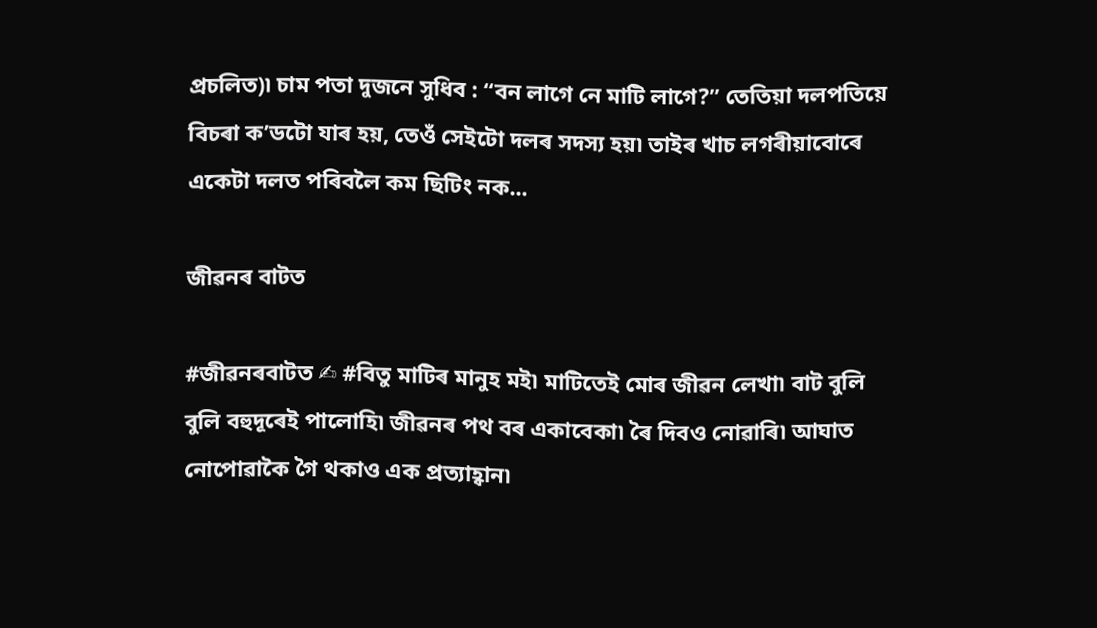প্ৰচলিত)৷ চাম পতা দুজনে সুধিব : “বন লাগে নে মাটি লাগে?” তেতিয়া দলপতিয়ে বিচৰা ক’ডটো যাৰ হয়, তেওঁ সেইটো দলৰ সদস্য হয়৷ তাইৰ খাচ লগৰীয়াবোৰে একেটা দলত পৰিবলৈ কম ছিটিং নক...

জীৱনৰ বাটত

#জীৱনৰবাটত ✍ #বিতু মাটিৰ মানুহ মই৷ মাটিতেই মোৰ জীৱন লেখা৷ বাট বুলি বুলি বহুদূৰেই পালোহি৷ জীৱনৰ পথ বৰ একাবেকা৷ ৰৈ দিবও নোৱাৰি৷ আঘাত নোপোৱাকৈ গৈ থকাও এক প্ৰত্যাহ্বান৷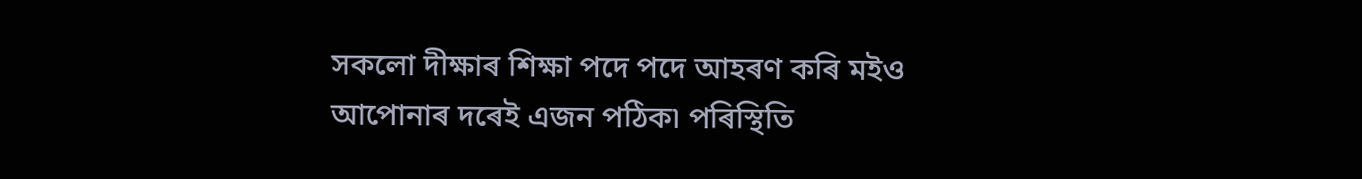সকলো দীক্ষাৰ শিক্ষা পদে পদে আহৰণ কৰি মইও আপোনাৰ দৰেই এজন পঠিক৷ পৰিস্থিতি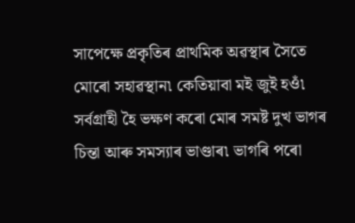সাপেক্ষে প্ৰকৃতিৰ প্ৰাথমিক অৱস্থাৰ সৈতে মোৰো সহাৱস্থান৷ কেতিয়াবা মই জুই হওঁ৷ সৰ্বগ্ৰাহী হৈ ভক্ষণ কৰো মোৰ সমষ্ট দুখ ভাগৰ চিন্তা আৰু সমস্যাৰ ভাণ্ডাৰ৷ ভাগৰি পৰো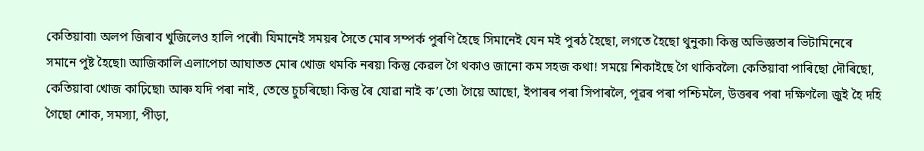কেতিয়াবা৷ অলপ জিৰাব খুজিলেও হালি পৰোঁ৷ যিমানেই সময়ৰ সৈতে মোৰ সম্পৰ্ক পুৰণি হৈছে সিমানেই যেন মই পুৰঠ হৈছো, লগতে হৈছো থুনুকা৷ কিন্তু অভিজ্ঞতাৰ ভিটামিনেৰে সমানে পুষ্ট হৈছো৷ আজিকালি এলাপেচা আঘাতত মোৰ খোজ থমকি নৰয়৷ কিন্তু কেৱল গৈ থকাও জানো কম সহজ কথা! সময়ে শিকাইছে গৈ থাকিবলৈ৷ কেতিয়াবা পাৰিছো দৌৰিছো, কেতিয়াবা খোজ কাঢ়িছো৷ আৰু যদি পৰা নাই, তেন্তে চুচৰিছো৷ কিন্তু ৰৈ যোৱা নাই ক’তো৷ গৈয়ে আছো, ইপাৰৰ পৰা সিপাৰলৈ, পূৱৰ পৰা পশ্চিমলৈ, উত্তৰৰ পৰা দক্ষিণলৈ৷ জুই হৈ দহি গৈছো শোক, সমস্যা, পীড়া,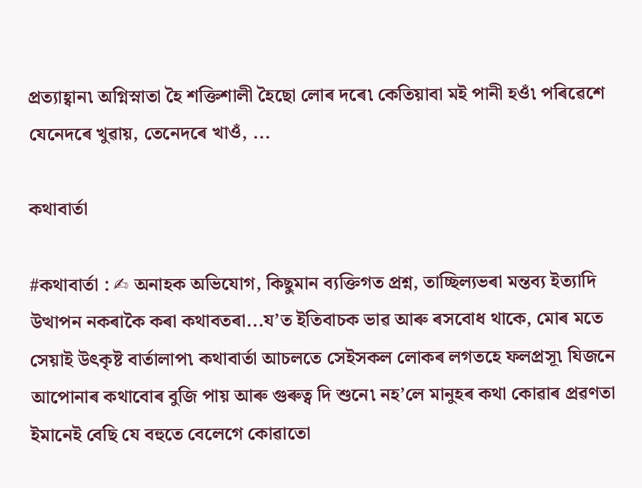প্ৰত্যাহ্বান৷ অগ্নিস্নাতা হৈ শক্তিশালী হৈছো লোৰ দৰে৷ কেতিয়াবা মই পানী হওঁ৷ পৰিৱেশে যেনেদৰে খুৱায়, তেনেদৰে খাওঁ, ...

কথাবাৰ্তা

#কথাবাৰ্তা : ✍ অনাহক অভিযোগ, কিছুমান ব্যক্তিগত প্ৰশ্ন, তাচ্ছিল্যভৰা মন্তব্য ইত্যাদি উত্থাপন নকৰাকৈ কৰা কথাবতৰা...য’ত ইতিবাচক ভাৱ আৰু ৰসবোধ থাকে, মোৰ মতে সেয়াই উৎকৃষ্ট বাৰ্তালাপ৷ কথাবাৰ্তা আচলতে সেইসকল লোকৰ লগতহে ফলপ্ৰসূ৷ যিজনে আপোনাৰ কথাবোৰ বুজি পায় আৰু গুৰুত্ব দি শুনে৷ নহ’লে মানুহৰ কথা কোৱাৰ প্ৰৱণতা ইমানেই বেছি যে বহুতে বেলেগে কোৱাতো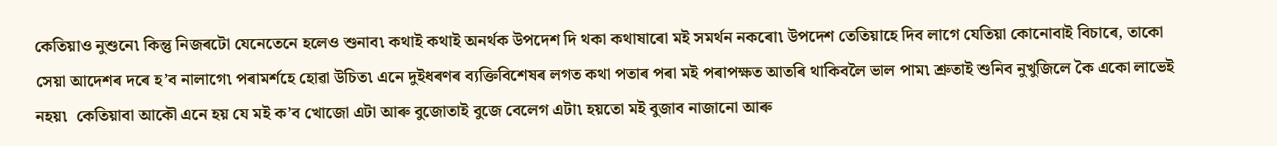কেতিয়াও নুশুনে৷ কিন্তু নিজৰটো যেনেতেনে হলেও শুনাব৷ কথাই কথাই অনৰ্থক উপদেশ দি থকা কথাষাৰো মই সমৰ্থন নকৰো৷ উপদেশ তেতিয়াহে দিব লাগে যেতিয়া কোনোবাই বিচাৰে, তাকো সেয়া আদেশৰ দৰে হ’ব নালাগে৷ পৰামৰ্শহে হোৱা উচিত৷ এনে দুইধৰণৰ ব্যক্তিবিশেষৰ লগত কথা পতাৰ পৰা মই পৰাপক্ষত আতৰি থাকিবলৈ ভাল পাম৷ শ্ৰুতাই শুনিব নুখুজিলে কৈ একো লাভেই নহয়৷  কেতিয়াবা আকৌ এনে হয় যে মই ক’ব খোজো এটা আৰু বুজোতাই বুজে বেলেগ এটা৷ হয়তো মই বুজাব নাজানো আৰু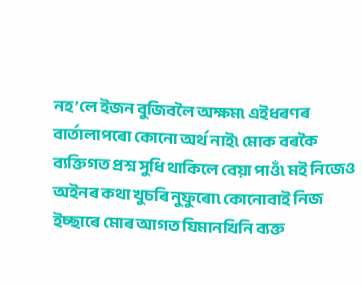নহ’লে ইজন বুজিবলৈ অক্ষম৷ এইধৰণৰ বাৰ্তালাপৰো কোনো অৰ্থ নাই৷ মোক বৰকৈ ব্যক্তিগত প্ৰশ্ন সুধি থাকিলে বেয়া পাওঁ৷ মই নিজেও অইনৰ কথা খুচৰি নুফুৰো৷ কোনোবাই নিজ ইচ্ছাৰে মোৰ আগত যিমানখিনি ব্যক্ত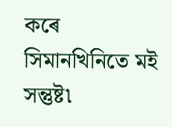কৰে সিমানখিনিতে মই সন্তুষ্ট৷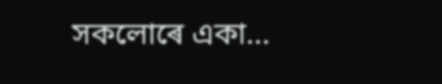সকলোৰে একা...